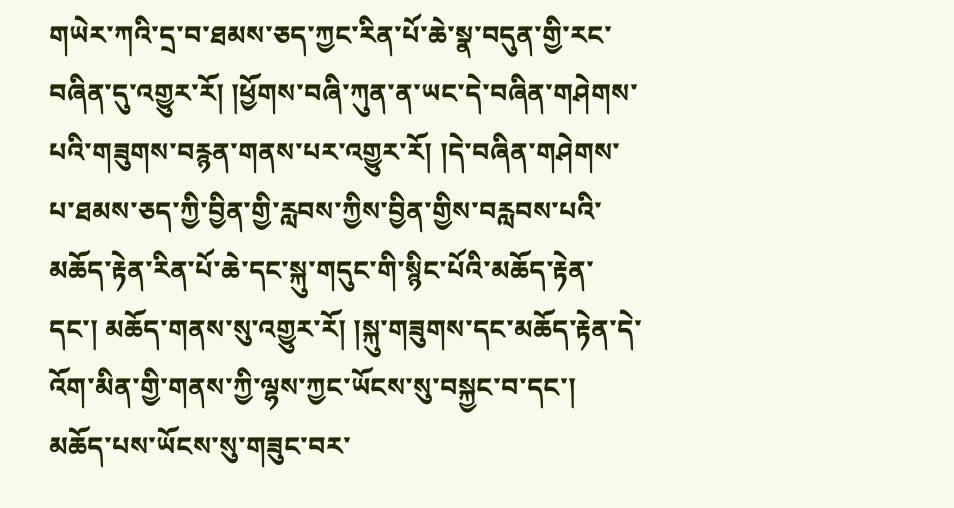གཡེར་ཀའི་དྲ་བ་ཐམས་ཅད་ཀྱང་རིན་པོ་ཆེ་སྣ་བདུན་གྱི་རང་བཞིན་དུ་འགྱུར་རོ། །ཕྱོགས་བཞི་ཀུན་ན་ཡང་དེ་བཞིན་གཤེགས་པའི་གཟུགས་བརྙན་གནས་པར་འགྱུར་རོ། །དེ་བཞིན་གཤེགས་པ་ཐམས་ཅད་ཀྱི་བྱིན་གྱི་རླབས་ཀྱིས་བྱིན་གྱིས་བརླབས་པའི་མཆོད་རྟེན་རིན་པོ་ཆེ་དང་སྐུ་གདུང་གི་སྙིང་པོའི་མཆོད་རྟེན་དང་། མཆོད་གནས་སུ་འགྱུར་རོ། །སྐུ་གཟུགས་དང་མཆོད་རྟེན་དེ་འོག་མིན་གྱི་གནས་ཀྱི་ལྷས་ཀྱང་ཡོངས་སུ་བསྐྱང་བ་དང་། མཆོད་པས་ཡོངས་སུ་གཟུང་བར་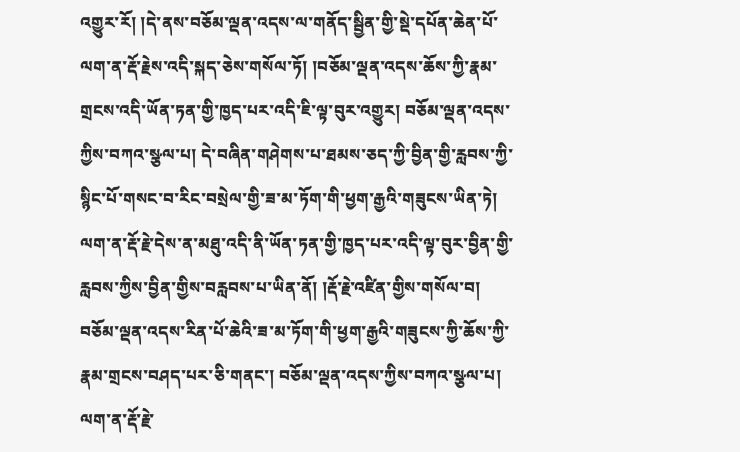འགྱུར་རོ། །དེ་ནས་བཅོམ་ལྡན་འདས་ལ་གནོད་སྦྱིན་གྱི་སྡེ་དཔོན་ཆེན་པོ་ལག་ན་རྡོ་རྗེས་འདི་སྐད་ཅེས་གསོལ་ཏོ། །བཅོམ་ལྡན་འདས་ཆོས་ཀྱི་རྣམ་གྲངས་འདི་ཡོན་ཏན་གྱི་ཁྱད་པར་འདི་ཇི་ལྟ་བུར་འགྱུར། བཅོམ་ལྡན་འདས་ཀྱིས་བཀའ་སྩལ་པ། དེ་བཞིན་གཤེགས་པ་ཐམས་ཅད་ཀྱི་བྱིན་གྱི་རླབས་ཀྱི་སྙིང་པོ་གསང་བ་རིང་བསྲེལ་གྱི་ཟ་མ་ཏོག་གི་ཕྱག་རྒྱའི་གཟུངས་ཡིན་ཏེ། ལག་ན་རྡོ་རྗེ་དེས་ན་མཐུ་འདི་ནི་ཡོན་ཏན་གྱི་ཁྱད་པར་འདི་ལྟ་བུར་བྱིན་གྱི་རླབས་ཀྱིས་བྱིན་གྱིས་བརླབས་པ་ཡིན་ནོ། །རྡོ་རྗེ་འཛིན་གྱིས་གསོལ་བ། བཅོམ་ལྡན་འདས་རིན་པོ་ཆེའི་ཟ་མ་ཏོག་གི་ཕྱག་རྒྱའི་གཟུངས་ཀྱི་ཆོས་ཀྱི་རྣམ་གྲངས་བཤད་པར་ཅི་གནང་། བཅོམ་ལྡན་འདས་ཀྱིས་བཀའ་སྩལ་པ། ལག་ན་རྡོ་རྗེ་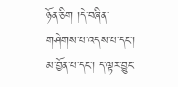ཉོན་ཅིག །དེ་བཞིན་གཤེགས་པ་འདས་པ་དང་། མ་བྱོན་པ་དང་། ད་ལྟར་བྱུང་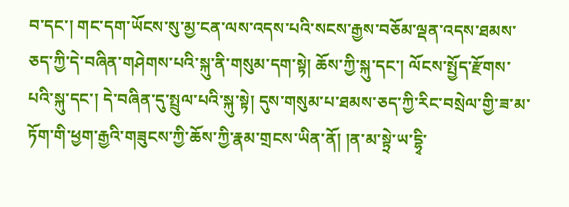བ་དང་། གང་དག་ཡོངས་སུ་མྱ་ངན་ལས་འདས་པའི་སངས་རྒྱས་བཅོམ་ལྡན་འདས་ཐམས་ཅད་ཀྱི་དེ་བཞིན་གཤེགས་པའི་སྐུ་ནི་གསུམ་དག་སྟེ། ཆོས་ཀྱི་སྐུ་དང་། ལོངས་སྤྱོད་རྫོགས་པའི་སྐུ་དང་། དེ་བཞིན་དུ་སྤྲུལ་པའི་སྐུ་སྟེ། དུས་གསུམ་པ་ཐམས་ཅད་ཀྱི་རིང་བསྲེལ་གྱི་ཟ་མ་ཏོག་གི་ཕྱག་རྒྱའི་གཟུངས་ཀྱི་ཆོས་ཀྱི་རྣམ་གྲངས་ཡིན་ནོ། །ན་མ་སྟྲེ་ཡ་དྷྭི་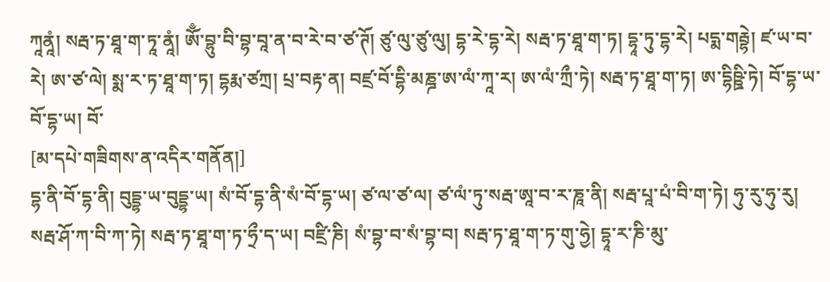ཀཱནཱཾ། སརྦ་ཏ་ཐཱ་ག་ཏཱ་ནཱཾ། ཨོྃ་བྷུ་བི་བྷ་བཱ་ན་བ་རེ་བ་ཙ་ཊོ། ཙུ་ལུ་ཙུ་ལུ། དྷ་རེ་དྷ་རེ། སརྦ་ཏ་ཐཱ་ག་ཏ། དྷཱ་ཏུ་དྷ་རེ། པདྨ་གརྦྷེ། ཛ་ཡ་བ་རེ། ཨ་ཙ་ལེ། སྨ་ར་ཏ་ཐཱ་ག་ཏ། དྷརྨ་ཙཀྲ། པྲ་བརྟ་ན། བཛྲ་བོ་དྷི་མཎྜ་ཨ་ལཾ་ཀཱ་ར། ཨ་ལཾ་ཀྲྀ་ཏེ། སརྦ་ཏ་ཐཱ་ག་ཏ། ཨ་དྷིཥྛི་ཏེ། བོ་དྷ་ཡ་བོ་དྷ་ཡ། བོ་
[མ་དཔེ་གཟིགས་ན་འདིར་གནོན།]
དྷ་ནི་བོ་དྷ་ནི། བུདྡྷ་ཡ་བུདྡྷ་ཡ། སཾ་བོ་དྷ་ནི་སཾ་བོ་དྷ་ཡ། ཙ་ལ་ཙ་ལ། ཙ་ལཾ་ཏུ་སརྦ་ཨཱ་བ་ར་ཎཱ་ནི། སརྦ་པཱ་པཾ་བི་ག་ཏེ། ཧུ་རུ་ཧུ་རུ། སརྦ་ཤོ་ཀ་བི་ཀ་ཏེ། སརྦ་ཏ་ཐཱ་ག་ཏ་ཧྲྀ་ད་ཡ། བཛྲི་ཎི། སཾ་བྷ་བ་སཾ་བྷ་བ། སརྦ་ཏ་ཐཱ་ག་ཏ་གུ་ཧྱེ། དྷཱ་ར་ཎི་མུ་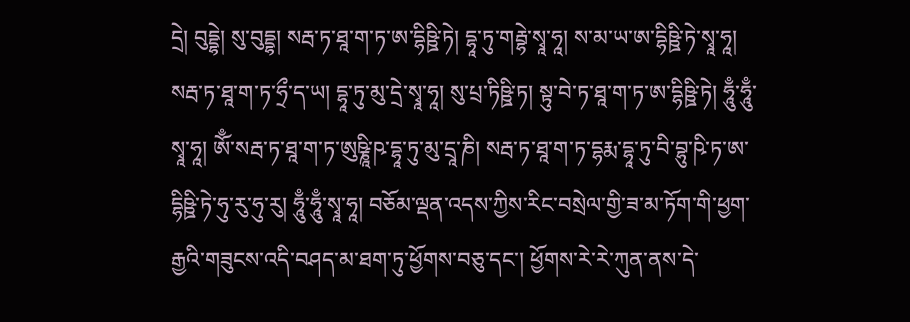དྲེ། བུདྡྷེ། སུ་བུདྡྷ། སརྦ་ཏ་ཐཱ་ག་ཏ་ཨ་དྷིཥྛི་ཏེ། དྷཱ་ཏུ་གརྦྷེ་སྭཱ་ཧཱ། ས་མ་ཡ་ཨ་དྷིཥྛི་ཏེ་སྭཱ་ཧཱ། སརྦ་ཏ་ཐཱ་ག་ཏ་ཧྲྀ་ད་ཡ། དྷཱ་ཏུ་མུ་དྲེ་སྭཱ་ཧཱ། སུ་པྲ་ཏིཥྛི་ཏ། སྟུ་བེ་ཏ་ཐཱ་ག་ཏ་ཨ་དྷིཥྛི་ཏེ། ཧཱུྃ་ཧཱུྃ་སྭཱ་ཧཱ། ཨོྃ་སརྦ་ཏ་ཐཱ་ག་ཏ་ཨུཥྞཱི་ཥ་དྷཱ་ཏུ་མུ་དྲཱ་ཎི། སརྦ་ཏ་ཐཱ་ག་ཏ་དྷརྨ་དྷཱ་ཏུ་བི་བྷུ་ཥི་ཏ་ཨ་དྷིཥྛི་ཏེ་ཧུ་རུ་ཧུ་རུ། ཧཱུྃ་ཧཱུྃ་སྭཱ་ཧཱ། བཅོམ་ལྡན་འདས་ཀྱིས་རིང་བསྲེལ་གྱི་ཟ་མ་ཏོག་གི་ཕྱག་རྒྱའི་གཟུངས་འདི་བཤད་མ་ཐག་ཏུ་ཕྱོགས་བཅུ་དང་། ཕྱོགས་རེ་རེ་ཀུན་ནས་དེ་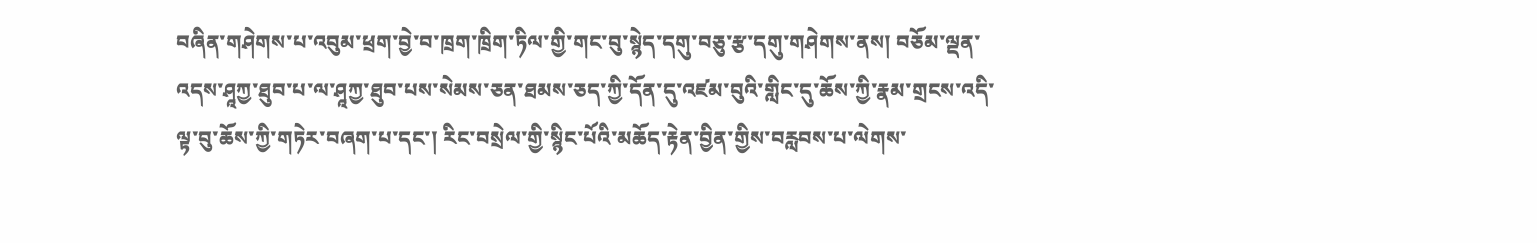བཞིན་གཤེགས་པ་འབུམ་ཕྲག་བྱེ་བ་ཁྲག་ཁྲིག་ཏིལ་གྱི་གང་བུ་སྙེད་དགུ་བཅུ་རྩ་དགུ་གཤེགས་ནས། བཅོམ་ལྡན་འདས་ཤཱཀྱ་ཐུབ་པ་ལ་ཤཱཀྱ་ཐུབ་པས་སེམས་ཅན་ཐམས་ཅད་ཀྱི་དོན་དུ་འཛམ་བུའི་གླིང་དུ་ཆོས་ཀྱི་རྣམ་གྲངས་འདི་ལྟ་བུ་ཆོས་ཀྱི་གཏེར་བཞག་པ་དང་། རིང་བསྲེལ་གྱི་སྙིང་པོའི་མཆོད་རྟེན་བྱིན་གྱིས་བརླབས་པ་ལེགས་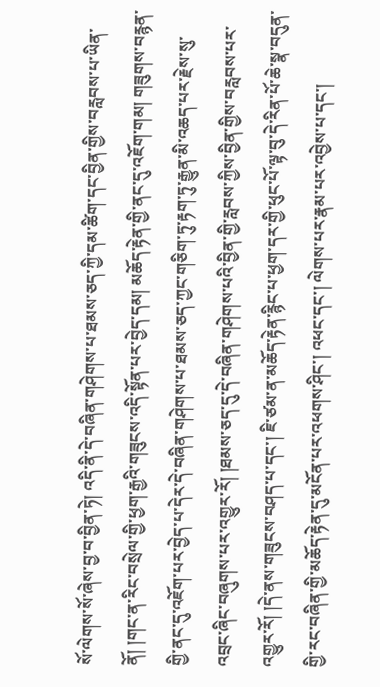སོ་ལེགས་སོ་ཞེས་བྱ་བ་བྱིན་ཏེ། འདི་ནི་དེ་བཞིན་གཤེགས་པ་ཐམས་ཅད་ཀྱི་དམ་ཚིག་དང་བྱིན་གྱིས་བརླབས་པ་ཡིན་ནོ། །གང་ན་རིང་བསྲེལ་གྱི་ཕྱག་རྒྱའི་གཟུངས་འདི་སྟོན་པར་བྱེད་དམ། མཆོད་རྟེན་གྱི་ནང་དུ་འཇོག་གམ། གཟུགས་བརྙན་གྱི་ནང་དུ་འཇོག་པར་བྱེད་པ་དེར་དེ་བཞིན་གཤེགས་པ་ཐམས་ཅད་ཀྱང་གཅིག་ཏུ་རྟག་ཏུ་རྒྱུན་མི་འཆད་པར་རྗེས་སུ་འབྲང་ཞིང་བཞུགས་པར་འགྱུར་རོ། །ཐམས་ཅད་དུ་དེ་བཞིན་གཤེགས་པའི་བྱིན་གྱི་རླབས་ཀྱིས་བྱིན་གྱིས་བརླབས་པར་འགྱུར་རོ། །དེ་ནས་གཟུངས་བཤད་པ་དང་། ཇི་ཙམ་ན་མཆོད་རྟེན་རྙིང་པ་ཕྱག་དར་གྱི་ཕུང་པོ་ལྟ་བུ་དེ་རིན་པོ་ཆེ་སྣ་བདུན་གྱི་རང་བཞིན་གྱི་མཆོད་རྟེན་དུ་མངོན་པར་འཕགས་ཤིང་། འཕང་དང་། ལེགས་པར་རྣམ་པར་འབྱེས་པ་དང་།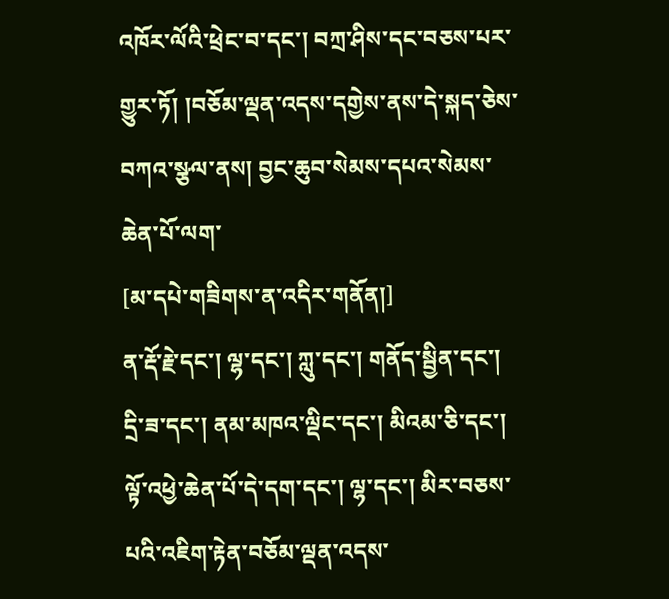འཁོར་ལོའི་ཕྲེང་བ་དང་། བཀྲ་ཤིས་དང་བཅས་པར་གྱུར་ཏོ། །བཅོམ་ལྡན་འདས་དགྱེས་ནས་དེ་སྐད་ཅེས་བཀའ་སྩལ་ནས། བྱང་ཆུབ་སེམས་དཔའ་སེམས་ཆེན་པོ་ལག་
[མ་དཔེ་གཟིགས་ན་འདིར་གནོན།]
ན་རྡོ་རྗེ་དང་། ལྷ་དང་། ཀླུ་དང་། གནོད་སྦྱིན་དང་། དྲི་ཟ་དང་། ནམ་མཁའ་ལྡིང་དང་། མིའམ་ཅི་དང་། ལྟོ་འཕྱེ་ཆེན་པོ་དེ་དག་དང་། ལྷ་དང་། མིར་བཅས་པའི་འཇིག་རྟེན་བཅོམ་ལྡན་འདས་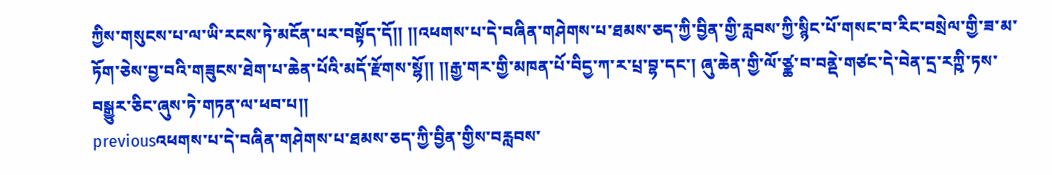ཀྱིས་གསུངས་པ་ལ་ཡི་རངས་ཏེ་མངོན་པར་བསྟོད་དོ།། །།འཕགས་པ་དེ་བཞིན་གཤེགས་པ་ཐམས་ཅད་ཀྱི་བྱིན་གྱི་རླབས་ཀྱི་སྙིང་པོ་གསང་བ་རིང་བསྲེལ་གྱི་ཟ་མ་ཏོག་ཅེས་བྱ་བའི་གཟུངས་ཐེག་པ་ཆེན་པོའི་མདོ་རྫོགས་སྷོ།། །།རྒྱ་གར་གྱི་མཁན་པོ་བིདྱ་ཀ་ར་པྲ་བྷ་དང་། ཞུ་ཆེན་གྱི་ལོ་ཙྪ་བ་བནྡེ་གཙང་དེ་བེན་དྲ་རཀྵི་ཏས་བསྒྱུར་ཅིང་ཞུས་ཏེ་གཏན་ལ་ཕབ་པ།།
previousའཕགས་པ་དེ་བཞིན་གཤེགས་པ་ཐམས་ཅད་ཀྱི་བྱིན་གྱིས་བརླབས་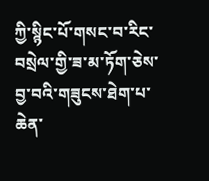ཀྱི་སྙིང་པོ་གསང་བ་རིང་བསྲེལ་གྱི་ཟ་མ་ཏོག་ཅེས་བྱ་བའི་གཟུངས་ཐེག་པ་ཆེན་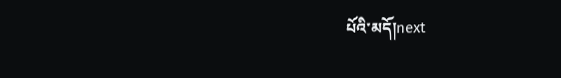པོའི་མདོ།next